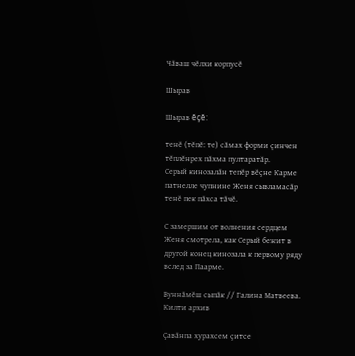Чӑваш чӗлхи корпусӗ

Шырав

Шырав ĕçĕ:

тенӗ (тĕпĕ: те) сăмах форми çинчен тĕплĕнрех пăхма пултаратăр.
Серый кинозалӑн тепӗр вӗҫне Карме патнелле чупнине Женя сывламасӑр тенӗ пек пӑхса тӑчӗ.

С замершим от волнения сердцем Женя смотрела, как Серый бежит в другой конец кинозала к первому ряду вслед за Паарме.

Вуннӑмӗш сыпӑк // Галина Матвеева. Килти архив

Ҫавӑнпа хурахсем ҫитсе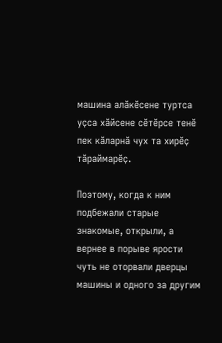машина алӑкӗсене туртса уҫса хӑйсене сӗтӗрсе тенӗ пек кӑларнӑ чух та хирӗҫ тӑраймарӗҫ.

Поэтому, когда к ним подбежали старые знакомые, открыли, а вернее в порыве ярости чуть не оторвали дверцы машины и одного за другим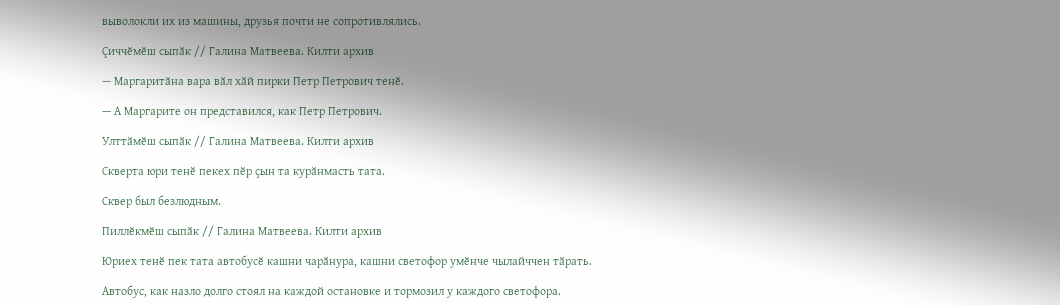выволокли их из машины, друзья почти не сопротивлялись.

Ҫиччӗмӗш сыпӑк // Галина Матвеева. Килти архив

— Маргаритӑна вара вӑл хӑй пирки Петр Петрович тенӗ.

— А Маргарите он представился, как Петр Петрович.

Улттӑмӗш сыпӑк // Галина Матвеева. Килти архив

Скверта юри тенӗ пекех пӗр ҫын та курӑнмасть тата.

Сквер был безлюдным.

Пиллӗкмӗш сыпӑк // Галина Матвеева. Килти архив

Юриех тенӗ пек тата автобусӗ кашни чарӑнура, кашни светофор умӗнче чылайччен тӑрать.

Автобус, как назло долго стоял на каждой остановке и тормозил у каждого светофора.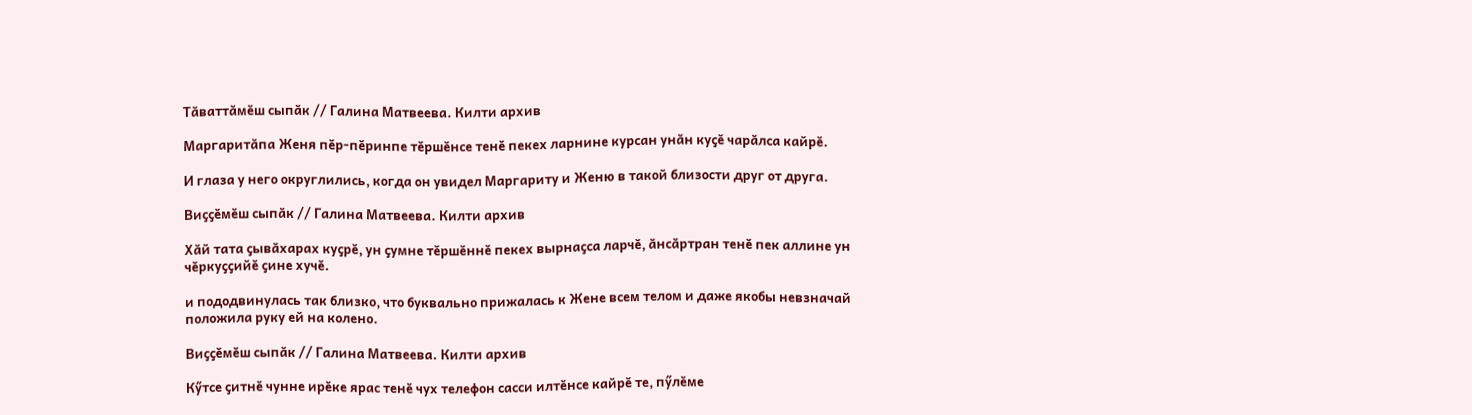Тӑваттӑмӗш сыпӑк // Галина Матвеева. Килти архив

Маргаритӑпа Женя пӗр-пӗринпе тӗршӗнсе тенӗ пекех ларнине курсан унӑн куҫӗ чарӑлса кайрӗ.

И глаза у него округлились, когда он увидел Маргариту и Женю в такой близости друг от друга.

Виҫҫӗмӗш сыпӑк // Галина Матвеева. Килти архив

Хӑй тата ҫывӑхарах куҫрӗ, ун ҫумне тӗршӗннӗ пекех вырнаҫса ларчӗ, ӑнсӑртран тенӗ пек аллине ун чӗркуҫҫийӗ ҫине хучӗ.

и пододвинулась так близко, что буквально прижалась к Жене всем телом и даже якобы невзначай положила руку ей на колено.

Виҫҫӗмӗш сыпӑк // Галина Матвеева. Килти архив

Кӳтсе ҫитнӗ чунне ирӗке ярас тенӗ чух телефон сасси илтӗнсе кайрӗ те, пӳлӗме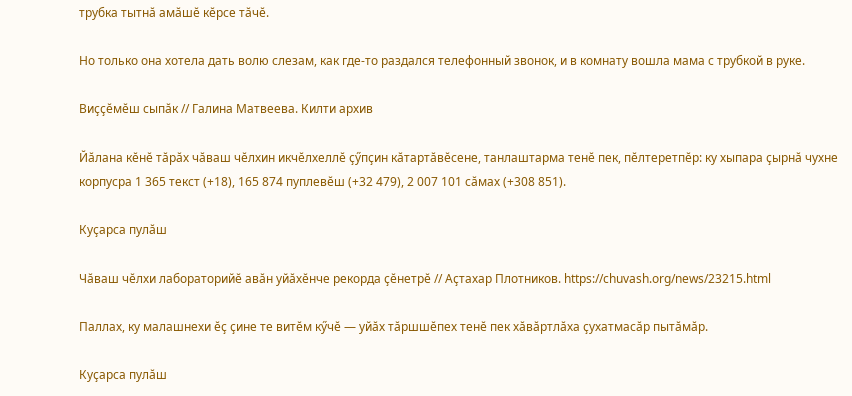трубка тытнӑ амӑшӗ кӗрсе тӑчӗ.

Но только она хотела дать волю слезам, как где-то раздался телефонный звонок, и в комнату вошла мама с трубкой в руке.

Виҫҫӗмӗш сыпӑк // Галина Матвеева. Килти архив

Йӑлана кӗнӗ тӑрӑх чӑваш чӗлхин икчӗлхеллӗ ҫӳпҫин кӑтартӑвӗсене, танлаштарма тенӗ пек, пӗлтеретпӗр: ку хыпара ҫырнӑ чухне корпусра 1 365 текст (+18), 165 874 пуплевӗш (+32 479), 2 007 101 сӑмах (+308 851).

Куҫарса пулӑш

Чӑваш чӗлхи лабораторийӗ авӑн уйӑхӗнче рекорда ҫӗнетрӗ // Аҫтахар Плотников. https://chuvash.org/news/23215.html

Паллах, ку малашнехи ӗҫ ҫине те витӗм кӳчӗ — уйӑх тӑршшӗпех тенӗ пек хӑвӑртлӑха ҫухатмасӑр пытӑмӑр.

Куҫарса пулӑш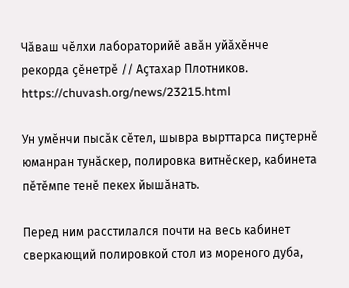Чӑваш чӗлхи лабораторийӗ авӑн уйӑхӗнче рекорда ҫӗнетрӗ // Аҫтахар Плотников. https://chuvash.org/news/23215.html

Ун умӗнчи пысӑк сӗтел, шывра вырттарса пиҫтернӗ юманран тунӑскер, полировка витнӗскер, кабинета пӗтӗмпе тенӗ пекех йышӑнать.

Перед ним расстилался почти на весь кабинет сверкающий полировкой стол из мореного дуба,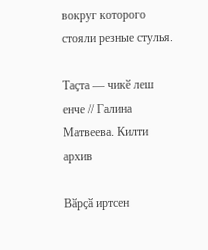вокруг которого стояли резные стулья.

Таҫта — чикӗ леш енче // Галина Матвеева. Килти архив

Вӑрҫӑ иртсен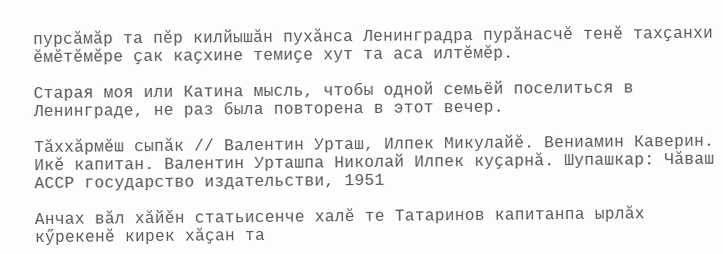пурсӑмӑр та пӗр килйышӑн пухӑнса Ленинградра пурӑнасчӗ тенӗ тахҫанхи ӗмӗтӗмӗре ҫак каҫхине темиҫе хут та аса илтӗмӗр.

Старая моя или Катина мысль, чтобы одной семьёй поселиться в Ленинграде, не раз была повторена в этот вечер.

Тӑххӑрмӗш сыпӑк // Валентин Урташ, Илпек Микулайӗ. Вениамин Каверин. Икӗ капитан. Валентин Урташпа Николай Илпек куҫарнӑ. Шупашкар: Чӑваш АССР государство издательстви, 1951

Анчах вӑл хӑйӗн статьисенче халӗ те Татаринов капитанпа ырлӑх кӳрекенӗ кирек хӑҫан та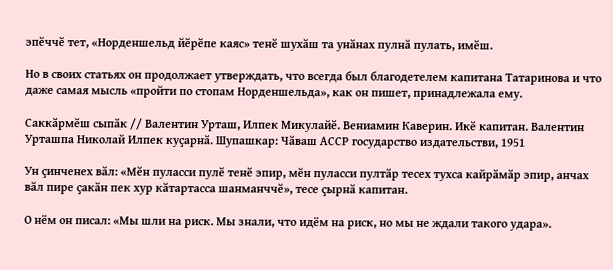эпӗччӗ тет, «Норденшельд йӗрӗпе каяс» тенӗ шухӑш та унӑнах пулнӑ пулать, имӗш.

Но в своих статьях он продолжает утверждать, что всегда был благодетелем капитана Татаринова и что даже самая мысль «пройти по стопам Норденшельда», как он пишет, принадлежала ему.

Саккӑрмӗш сыпӑк // Валентин Урташ, Илпек Микулайӗ. Вениамин Каверин. Икӗ капитан. Валентин Урташпа Николай Илпек куҫарнӑ. Шупашкар: Чӑваш АССР государство издательстви, 1951

Ун ҫинченех вӑл: «Мӗн пуласси пулӗ тенӗ эпир, мӗн пуласси пултӑр тесех тухса кайрӑмӑр эпир, анчах вӑл пире ҫакӑн пек хур кӑтартасса шанманччӗ», тесе ҫырнӑ капитан.

О нём он писал: «Мы шли на риск. Мы знали, что идём на риск, но мы не ждали такого удара».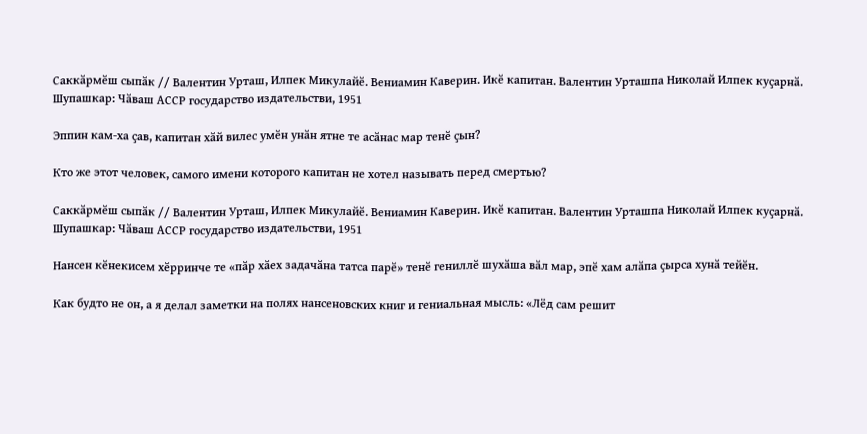Саккӑрмӗш сыпӑк // Валентин Урташ, Илпек Микулайӗ. Вениамин Каверин. Икӗ капитан. Валентин Урташпа Николай Илпек куҫарнӑ. Шупашкар: Чӑваш АССР государство издательстви, 1951

Эппин кам-ха ҫав, капитан хӑй вилес умӗн унӑн ятне те асӑнас мар тенӗ ҫын?

Кто же этот человек, самого имени которого капитан не хотел называть перед смертью?

Саккӑрмӗш сыпӑк // Валентин Урташ, Илпек Микулайӗ. Вениамин Каверин. Икӗ капитан. Валентин Урташпа Николай Илпек куҫарнӑ. Шупашкар: Чӑваш АССР государство издательстви, 1951

Нансен кӗнекисем хӗрринче те «пӑр хӑех задачӑна татса парӗ» тенӗ гениллӗ шухӑша вӑл мар, эпӗ хам алӑпа ҫырса хунӑ тейӗн.

Как будто не он, а я делал заметки на полях нансеновских книг и гениальная мысль: «Лёд сам решит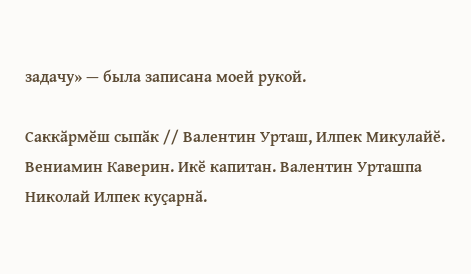задачу» — была записана моей рукой.

Саккӑрмӗш сыпӑк // Валентин Урташ, Илпек Микулайӗ. Вениамин Каверин. Икӗ капитан. Валентин Урташпа Николай Илпек куҫарнӑ.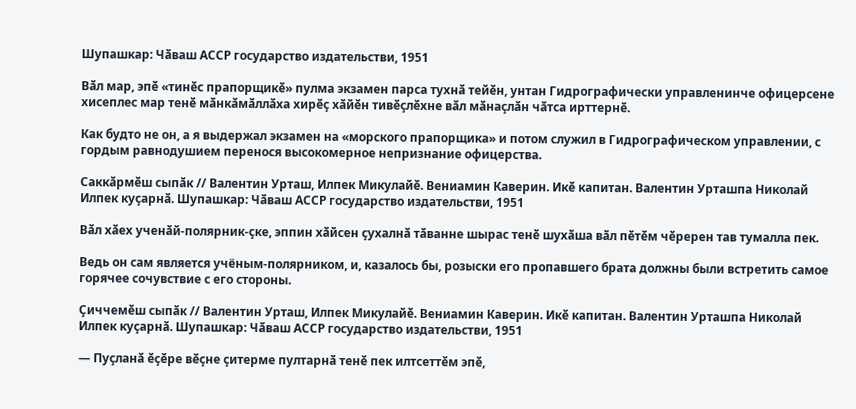Шупашкар: Чӑваш АССР государство издательстви, 1951

Вӑл мар, эпӗ «тинӗс прапорщикӗ» пулма экзамен парса тухнӑ тейӗн, унтан Гидрографически управленинче офицерсене хисеплес мар тенӗ мӑнкӑмӑллӑха хирӗҫ хӑйӗн тивӗҫлӗхне вӑл мӑнаҫлӑн чӑтса ирттернӗ.

Как будто не он, а я выдержал экзамен на «морского прапорщика» и потом служил в Гидрографическом управлении, с гордым равнодушием перенося высокомерное непризнание офицерства.

Саккӑрмӗш сыпӑк // Валентин Урташ, Илпек Микулайӗ. Вениамин Каверин. Икӗ капитан. Валентин Урташпа Николай Илпек куҫарнӑ. Шупашкар: Чӑваш АССР государство издательстви, 1951

Вӑл хӑех ученӑй-полярник-ҫке, эппин хӑйсен ҫухалнӑ тӑванне шырас тенӗ шухӑша вӑл пӗтӗм чӗререн тав тумалла пек.

Ведь он сам является учёным-полярником, и, казалось бы, розыски его пропавшего брата должны были встретить самое горячее сочувствие с его стороны.

Ҫиччемӗш сыпӑк // Валентин Урташ, Илпек Микулайӗ. Вениамин Каверин. Икӗ капитан. Валентин Урташпа Николай Илпек куҫарнӑ. Шупашкар: Чӑваш АССР государство издательстви, 1951

— Пуҫланӑ ӗҫӗре вӗҫне ҫитерме пултарнӑ тенӗ пек илтсеттӗм эпӗ,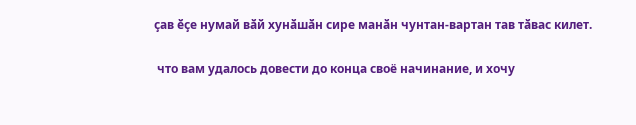ҫав ӗҫе нумай вӑй хунӑшӑн сире манӑн чунтан-вартан тав тӑвас килет.

 что вам удалось довести до конца своё начинание, и хочу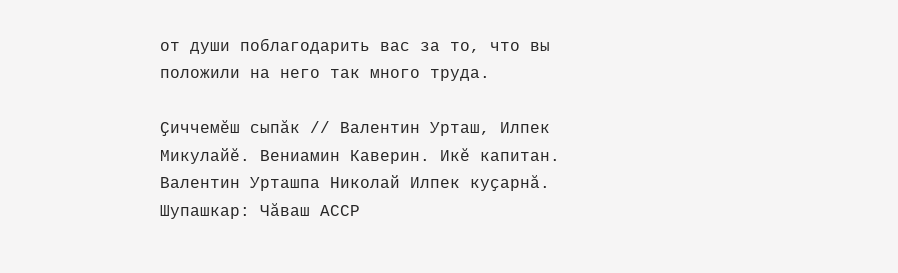от души поблагодарить вас за то, что вы положили на него так много труда.

Ҫиччемӗш сыпӑк // Валентин Урташ, Илпек Микулайӗ. Вениамин Каверин. Икӗ капитан. Валентин Урташпа Николай Илпек куҫарнӑ. Шупашкар: Чӑваш АССР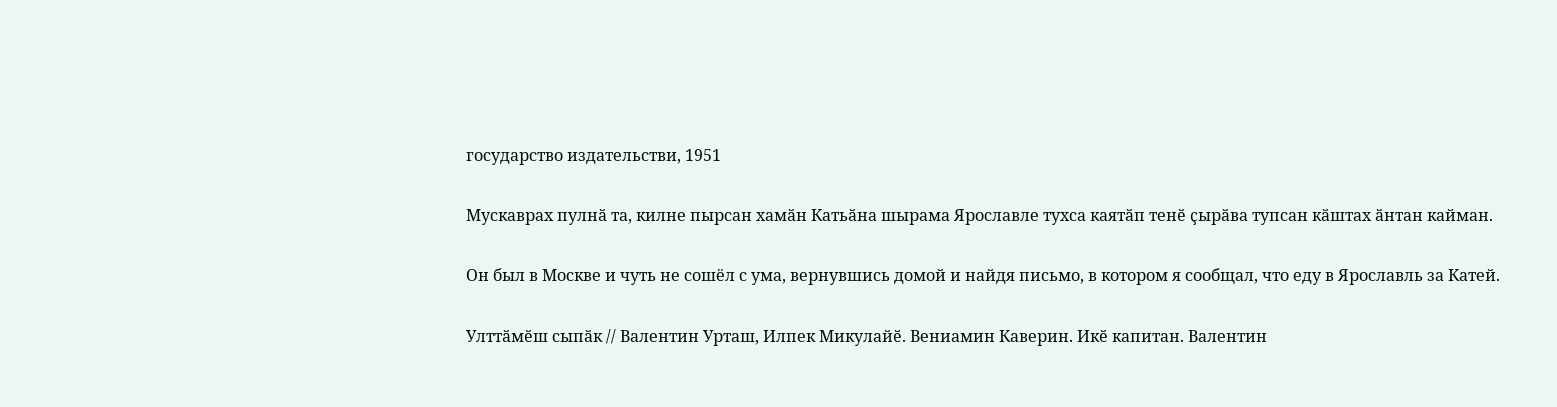государство издательстви, 1951

Мускаврах пулнӑ та, килне пырсан хамӑн Катьӑна шырама Ярославле тухса каятӑп тенӗ ҫырӑва тупсан кӑштах ӑнтан кайман.

Он был в Москве и чуть не сошёл с ума, вернувшись домой и найдя письмо, в котором я сообщал, что еду в Ярославль за Катей.

Улттӑмӗш сыпӑк // Валентин Урташ, Илпек Микулайӗ. Вениамин Каверин. Икӗ капитан. Валентин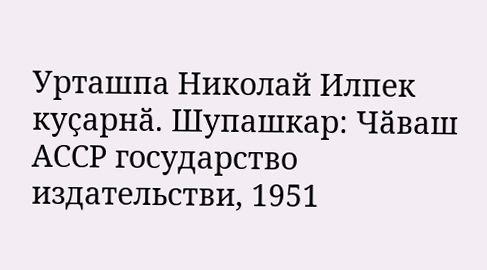Урташпа Николай Илпек куҫарнӑ. Шупашкар: Чӑваш АССР государство издательстви, 1951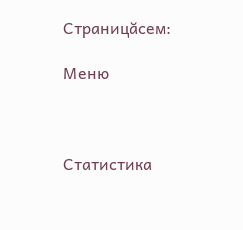Страницăсем:

Меню



Статистика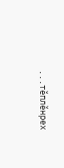...тĕплӗнрех